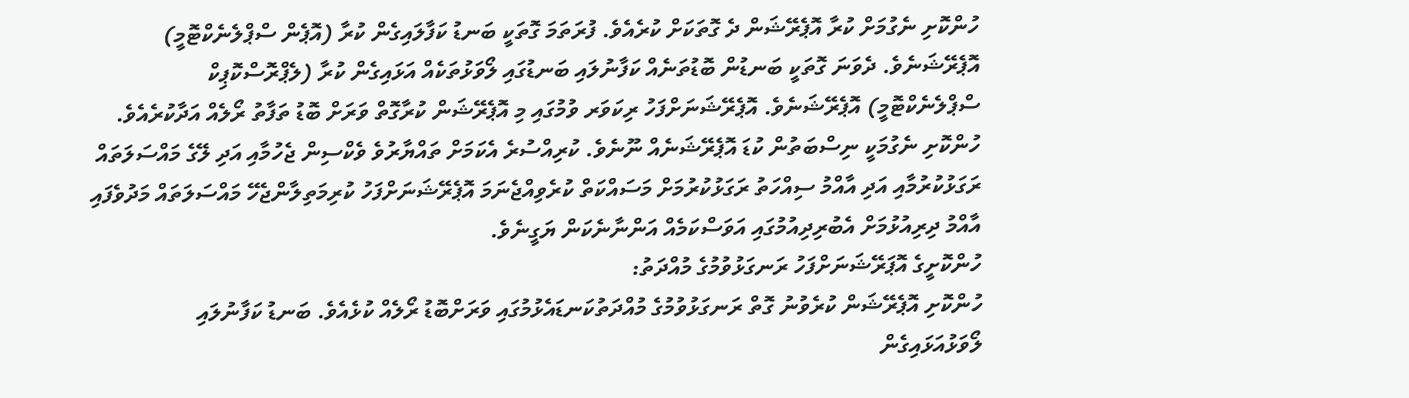ހުންކޮށި ނެގުމަށް ކުރާ އޮޕެރޭޝަން ދެ ގޮތަކަށް ކުރެއެވެ. ފުރަތަމަ ގޮތަކީ ބަނޑު ކަފާލައިގެން ކުރާ (އޮޕެން ސްޕްލެނެކްޓޮމީ) އޮޕެރޭޝަނެވެ. ދެވަނަ ގޮތަކީ ބަނޑުން ބޮޑުތަނެއް ކަފާނުލައި ބަނޑުގައި ލޯވަޅުތަކެއް އަޅައިގެން ކުރާ (ލެޕްރޮސްކޮޕިކް ސްޕްލެނެކްޓޮމީ) އޮޕެރޭޝަނެވެ. އޮޕެރޭޝަނަށްފަހު ރިކަވަރ ވުމުގައި މި އޮޕެރޭޝަން ކުރާގޮތް ވަރަށް ބޮޑު ތަފާތު ރޯލެއް އަދާކުރެއެވެ. ހުންކޮށި ނެގުމަކީ ނިސްބަތުން ކުޑަ އޮޕެރޭޝަނެއް ނޫނެވެ. ކުރިއްސުރެ އެކަމަށް ތައްޔާރުވެ ވެކްސިން ޖެހުމާއި އަދި ލޭގެ މައްސަލަތައް ރަގަޅުކުރުމާއި އަދި އާއްމު ސިއްހަތު ރަގަޅުކުރުމަށް މަސައްކަތް ކުރެވިއްޖެނަމަ އޮޕެރޭޝަނަށްފަހު ކުރިމަތިލާންޖެހޭ މައްސަލަތައް މަދުވެފައި އާއްމު ދިރިއުޅުމަށް އެބުރިދިއުމުގައި އަވަސްކަމެއް އަންނާނެކަން ޔަގީނެވެ.
ހުންކޮށީގެ އޮޕަރޭޝަނަށްފަހު ރަނގަޅުވުމުގެ މުއްދަތު:
ހުންކޮށި އޮޕެރޭޝަން ކުރެވުނު ގޮތް ރަނގަޅުވުމުގެ މުއްދަތުކަނޑައެޅުމުގައި ވަރަށްބޮޑު ރޯލެއް ކުޅެއެވެ. ބަނޑު ކަފާނުލައި ލޯވަޅުއަޅައިގެން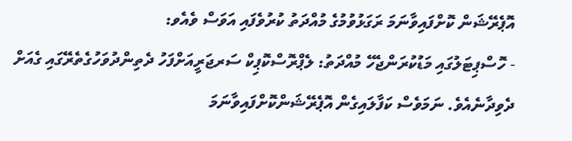އޮޕެރޭޝަން ކޮށްފައިވާނަމަ ރަގަޅުވުމުގެ މުއްދަތު ކުރުވެފައި އަވަސް ވެއެވ:
- ހޮސްޕިޓަލުގައި މަޑުކުރަންޖެހޭ މުއްދަތު: ލެޕްރޮސްކޮޕިކް ސަރޖަރީއަށްފަހު ދެތިންދުވަހުގެތެރޭގައި ގެއަށް ދެވިދާނެއެވެ. ނަމަވެސް ކަފާލައިގެން އޮޕެރޭޝަންކޮށްފައިވާނަމަ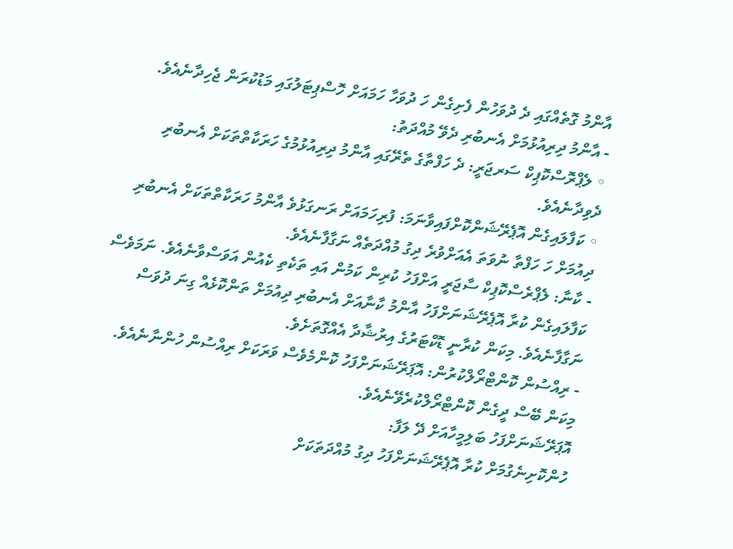އާންމު ގޮތެއްގައި ދެ ދުވަހުން ފެށިގެން ހަ ދުވަހާ ހަމައަށް ހޮސްޕިޓަލުގައި މަޑުކުރަން ޖެހިދާނެއެވެ.
- އާންމު ދިރިއުޅުމަށް އެނބުރި ދެވޭ މުއްދަތު:
◦ ލެޕްރޮސްކޮޕިކް ސަރޖަރީ: ދެ ހަފްތާގެ ތެރޭގައި އާންމު ދިރިއުޅުމުގެ ހަރަކާތްތަކަށް އެނބުރި ދެވިދާނެއެވެ.
◦ ކަފާލައިގެން އޮޕެރޭޝަންކޮށްފައިވާނަމަ: ފުރިހަމައަށް ރަނގަޅުވެ އާންމު ހަރަކާތްތަކަށް އެނބުރި ދިއުމަށް ހަ ހަފްތާ ނުވަތަ އެއަށްވުރެ ދިގު މުއްދަތެއް ނަގާފާނެއެވެ.
- ކާނާ: ލެޕްރެސްކޮޕިކް ސާޖަރީ އަށްފަހު ކުރިން ކަމުން އައި ތަކެތި ކެއުން އަވަސްވާނެއެވެ. ނަމަވެސް ކަފާލައިގެން ކުރާ އޮޕެރޭޝަނަށްފަހު އާންމު ކާނާއަށް އެނބުރި ދިއުމަށް ތަންކޮޅެއް ގިނަ ދުވަސް ނަގާފާނެއެވެ. މިކަން ކުރާނީ ޑޮކްޓަރުގެ އިރުޝާދާ އެއްގޮތަށެވެ.
- ރިއްސުން ކޮންޓްރޯލްކުރުން: އޮޕަރޭޝަނަށްފަހު ކޮންމެވެސް ވަރަކަށް ރިއްސުން ހުންނާނެއެވެ. މިކަން ބޭސް ދީގެން ކޮންޓްރޯލްކުރެވޭނެއެވެ.
އޮޕަރޭޝަނަށްފަހު ބަލިމީހާއަށް ދޭ ލަފާ:
ހުންކޮށިނެގުމަށް ކުރާ އޮޕެރޭޝަނަށްފަހު ދިގު މުއްދަތަކަށް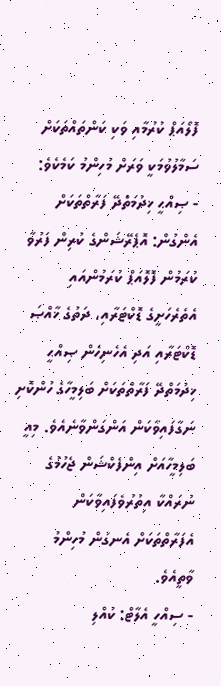ފޮލޯއަޕް ކުރުމާއި ވަކި ކަންތައްތަކަށް ސަމާލުވުމަކީ ވަރަށް މުހިންމު ކަމެކެވެ:
- ޞިއްޙީ ޚިދުމަތްދޭ ފަރާތްތަކަށް އެންގުން: އޮޕެރޭޝަންގެ ކުރިން ފަރުވާ ކުރަމުން ފޮލޮއަޕް ކުރަމުންއައި އެތެރެހަށީގެ ޑޮކްޓަރާއި، ދަތުގެ ޚާއްޞަ ޑޮކްޓަރާއި އަދި އެހެނިހެން ޞިއްޙީ ޚިދުމަތްދޭ ފަރާތްތަކަށް ބަލިމީހާގެ ހުންކޮށި ނަގާފައިވާކަން އަންގަންވާނެއެވެ. މިއީ ބަލިމީހާއަށް އިންފެކްޝަން ޖެހުމުގެ ނުރައްކާ އިތުރުވެފައިވާކަން އެފަރާތްތަކަށް އެނގުން މުހިންމު ވާތީއެވެ.
- ސިއްހީ އެލާޓް: ކުއްލި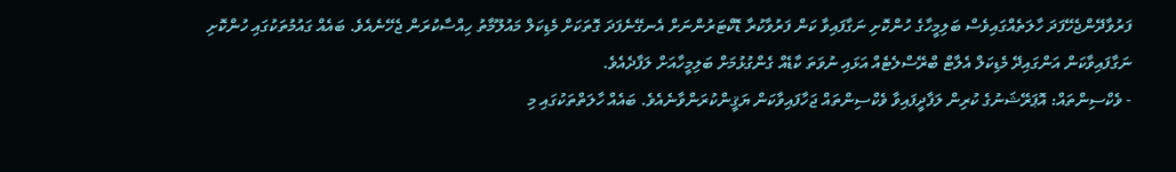ފަރުވާދޭންޖެހޭފަދަ ހާލަތެއްގައިވެސް ބަލިމީހާގެ ހުންކޮށި ނަގާފައިވާ ކަން ފަރުވާކުރާ ޑޮކްޓަރުންނަށް އެނގޭނެފަދަ ގޮތަކަށް މެޑިކަލް މައުލޫމާތު ހިއްސާކުރަން ޖެހޭނެއެވެ. ބައެއް ގައުމުތަކުގައި ހުންކޮށި ނަގާފައިވާކަން އަންގައިދޭ މެޑިކަލް އެލާޓް ބްރޭސްލެޓެއް އަޅައި ނުވަތަ ކާޑެއް ގެންގުޅުމަށް ބަލިމީހާއަށް ލަފާދެއެވެ.
- ވެކްސިންތައް: އޮޕަރޭޝަނުގެ ކުރިން ލަފާދީފައިވާ ވެކްސިންތައް ޖަހާފައިވާކަން ޔަޤީންކުރަންވާނެއެވެ. ބައެއް ހާލަތްތަކުގައި މި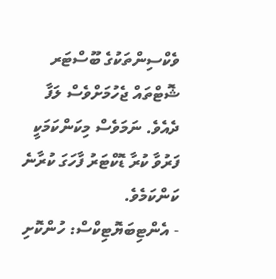ވެކްސިންތަކުގެ ބޫސްޓަރ ޝޮޓްތައް ޖެހުމަށްވެސް ލަފާ ދެއެވެ. ނަމަވެސް މިކަންކަމަކީ ފަރުވާ ކުރާ ޑޮކްޓަރު ފާހަގަ ކުރާނެ ކަންކަމެވެ.
- އެންޓިބަޔޮޓިކްސް: ހުންކޮށި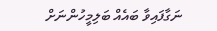ނަގާފައިވާ ބައެއް ބަލިމީހުންނަށް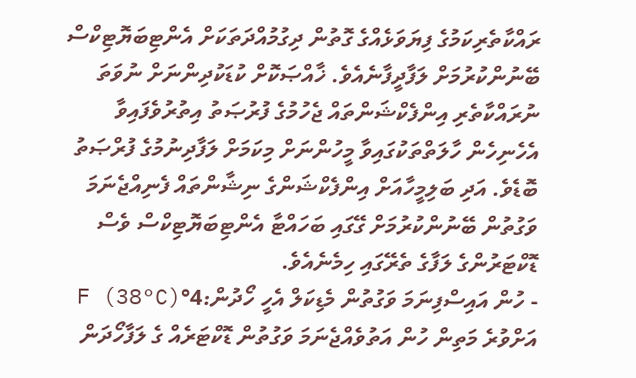ރައްކާތެރިކަމުގެ ފިޔަވަޅެއްގެ ގޮތުން ދިގުމުއްދަތަކަށް އެންޓިބަޔޮޓިކްސް ބޭނުންކުރުމަށް ލަފާދީފާނެއެވެ. ޚާއްޞަކޮށް ކުޑަކުދިންނަށް ނުވަތަ ނުރައްކާތެރި އިންފެކްޝަންތައް ޖެހުމުގެ ފުރުޞަތު އިތުރުވެފައިވާ އެހެނިހެން ހާލަތްތަކުގައިވާ މީހުންނަށް މިކަމަށް ލަފާދިނުމުގެ ފުރްޞަތު ބޮޑެވެ. އަދި ބަލިމީހާއަށް އިންފެކްޝަންގެ ނިޝާންތައް ފެނިއްޖެނަމަ ވަގުތުން ބޭނުންކުރުމަށް ގޭގައި ބަހައްޓާ އެންޓިބަޔޮޓިކްސް ވެސް ޑޮކްޓަރުންގެ ލަފާގެ ތެރޭގައި ހިމެނެއެވެ.
- ހުން އައިސްފިނަމަ ވަގުތުން މެޑިކަލް އެހީ ހޯދުން:4°F (38°C) އަށްވުރެ މަތިން ހުން އަތުވެއްޖެނަމަ ވަގުތުން ޑޮކްޓަރެއް ގެ ލަފާހޯދަން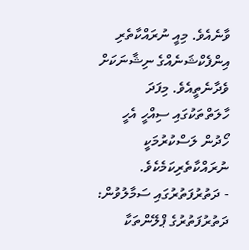ވާނެއެވެ. މިއީ ނުރައްކާތެރި އިންފެކްޝަނެއްގެ ނިޝާނަކަށް ވެދާނެތީއެވެ. މިފަދަ ހާލަތްތަކުގައި ސިއްހީ އެހީ ހޯދުން ލަސްކުރުމަކީ ނުރައްކާތެރިކަމެކެވެ.
- ދަތުރުފަތުރުގައި ސަމާލުވުން: ދަތުރުފަތުރުގެ ޕްލޭންތަކާ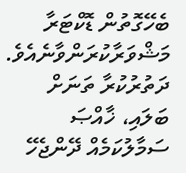ބެހޭގޮތުން ޑޮކްޓަރާ މަޝްވަރާކުރަންވާނެއެވެ. ދަތުރުކުރާ ތަނަށް ބަލައި، ޚާއްޞަ ސަމާލުކަމެއް ދޭންޖެހޭ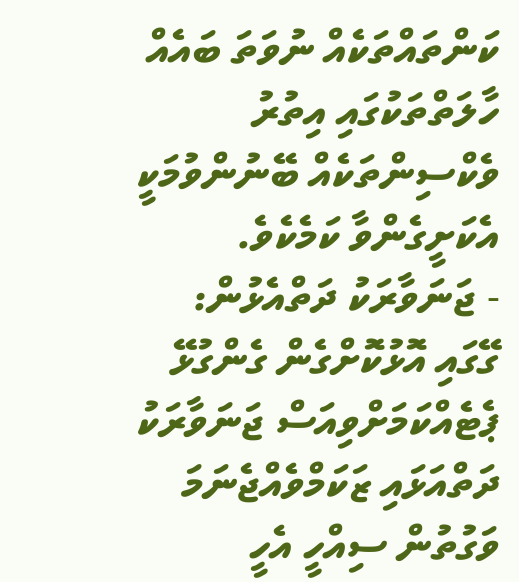ކަންތައްތަކެއް ނުވަތަ ބައެއް ހާލަތްތަކުގައި އިތުރު ވެކްސިންތަކެއް ބޭނުންވުމަކީ އެކަށީގެންވާ ކަމެކެވެ.
- ޖަނަވާރަކު ދަތްއެޅުން: ގޭގައި އޮޅުކޮށްގެން ގެންގުޅޭ ޕެޓެއްކަމަށްވިއަސް ޖަނަވާރަކު ދަތްއަޅައި ޒަކަމްވެއްޖެނަމަ ވަގުތުން ސިއްހީ އެހީ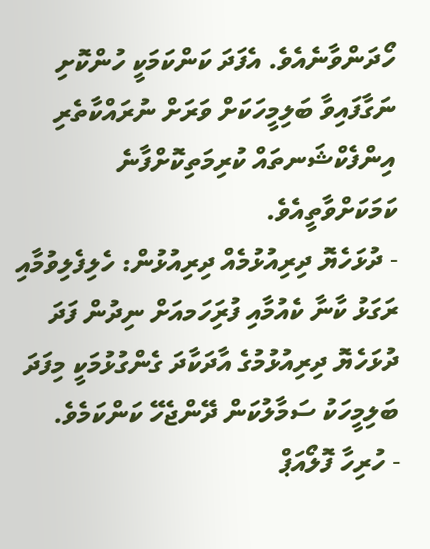ހޯދަންވާނެއެވެ. އެފަދަ ކަންކަމަކީ ހުންކޮށި ނަގާފައިވާ ބަލިމީހަކަށް ވަރަށް ނުރައްކާތެރި އިންފެކްޝަނތައް ކުރިމަތިކޮށްފާނެ ކަމަކަށްވާތީއެވެ.
- ދުޅަހެޔޮ ދިރިއުޅުމެއް ދިރިއުޅުން: ހެލިފެލިވުމާއި ރަގަޅު ކާނާ ކެއުމާއި ފުރިަހަމއަށް ނިދުން ފަދަ ދުޅަހެޔޮ ދިރިއުޅުމުގެ އާދަކާދަ ގެންގުޅުމަކީ މިފަދަ ބަލިމީހަކު ސަމާލުކަން ދޭންޖެހޭ ކަންކަމެވެ.
- ހުރިހާ ފޮލޯއަޕް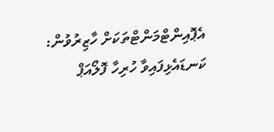އެޕޮއިންޓްމަންޓްތަކަށް ހާޒިރުވުން: ކަނޑައެޅިފައިވާ ހުރިހާ ފޮލޯއަޕް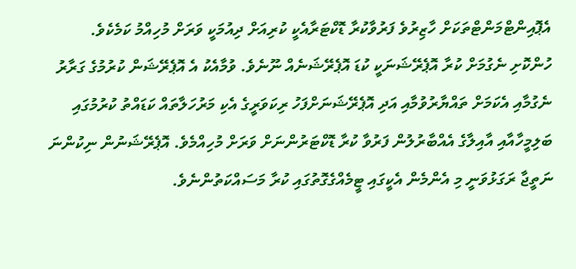އެޕޮއިންޓްމަންޓްތަކަށް ހާޒިރުވެ ފަރުވާކުރާ ޑޮކްޓަރާއެކީ ކުރިއަށް ދިއުމަކީ ވަރަށް މުހިއްމު ކަމެކެވެ.
ހުންކޮށި ނެގުމަށް ކުރާ އޮޕެރޭޝަނަކީ ކުޑަ އޮޕެރޭޝަނެއް ނޫނެވެ. ވުމާއެކު އެ އޮޕެރޭޝަން ކުރުމުގެ ގަރާރު ނެގުމާއި އެކަމަށް ތައްޔާރުވުމާއި އަދި އޮޕެރޭޝަނަށްފަހު ރިކަވަރީގެ އެކި މަރުހަލާތައް ކަޑައްތު ކުރުމުގައި ބަލިމީހާއާއި އާއިލާގެ އެއްބާރުލުން ފަރުވާ ކުރާ ޑޮކްޓަރުންނަށް ވަރަށް މުހިއްމެވެ. އޮޕެރޭޝަނުން ނިކުންނަ ނަތީޖާ ރަގަޅުވަނީ މި އެންމެން އެކީގައި ޓީމެއްގެގޮތުގައި ކުރާ މަސައްކަތުންނެވެ.